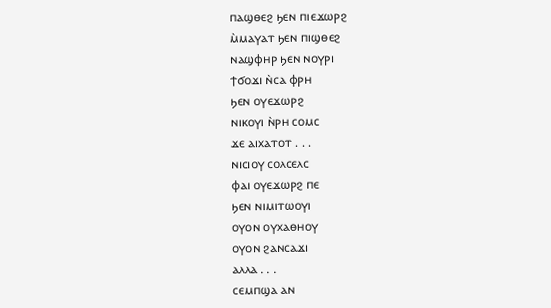ⲡⲁϣⲑⲉϩ ϧⲉⲛ ⲡⲓⲉϫⲱⲣϩ
ⲙ̀ⲙⲁⲩⲁⲧ ϧⲉⲛ ⲡⲓϣⲑⲉϩ
ⲛⲁϣⲫⲏⲣ ϧⲉⲛ ⲛⲟⲩⲣⲓ
ϯϭⲟϫⲓ ⲛ̀ⲥⲁ ⲫⲣⲏ
ϧⲉⲛ ⲟⲩⲉϫⲱⲣϩ
ⲛⲓⲕⲟⲩⲓ ⲛ̀ⲣⲏ ⲥⲟⲙⲥ
ϫⲉ ⲁⲓⲭⲁⲧⲟⲧ . . .
ⲛⲓⲥⲓⲟⲩ ⲥⲟⲗⲥⲉⲗⲥ
ⲫⲁⲓ ⲟⲩⲉϫⲱⲣϩ ⲡⲉ
ϧⲉⲛ ⲛⲓⲙⲓⲧⲱⲟⲩⲓ
ⲟⲩⲟⲛ ⲟⲩⲭⲁⲑⲏⲟⲩ
ⲟⲩⲟⲛ ϩⲁⲛⲥⲁϫⲓ
ⲁⲗⲗⲁ . . .
ⲥⲉⲙⲡϣⲁ ⲁⲛ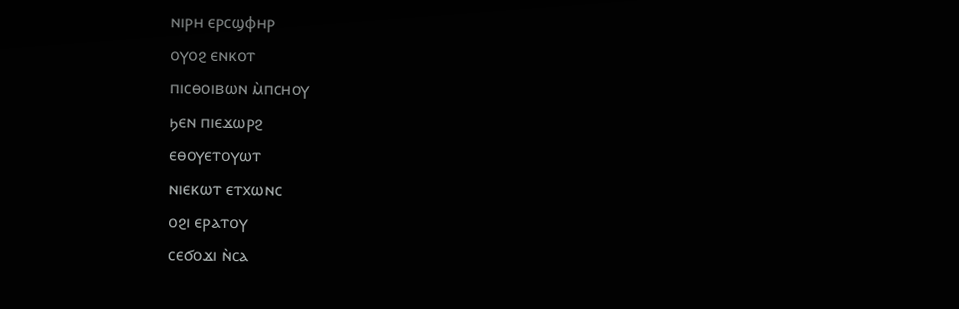ⲛⲓⲣⲏ ⲉⲣⲥϣⲫⲏⲣ
ⲟⲩⲟϩ ⲉⲛⲕⲟⲧ
ⲡⲓⲥⲑⲟⲓⲃⲱⲛ ⲙ̀ⲡⲥⲏⲟⲩ
ϧⲉⲛ ⲡⲓⲉϫⲱⲣϩ
ⲉⲑⲟⲩⲉⲧⲟⲩⲱⲧ
ⲛⲓⲉⲕⲱⲧ ⲉⲧⲭⲱⲛⲥ
ⲟϩⲓ ⲉⲣⲁⲧⲟⲩ
ⲥⲉϭⲟϫⲓ ⲛ̀ⲥⲁ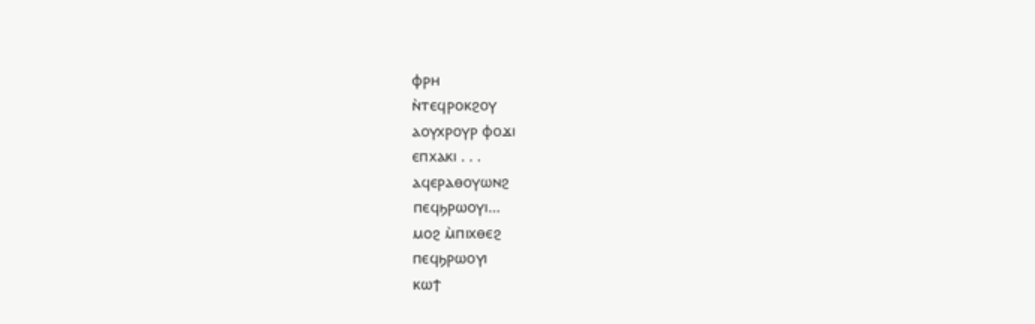ⲫⲣⲏ
ⲛ̀ⲧⲉϥⲣⲟⲕϩⲟⲩ
ⲁⲟⲩⲭⲣⲟⲩⲣ ⲫⲟϫⲓ
ⲉⲡⲭⲁⲕⲓ . . .
ⲁϥⲉⲣⲁⲑⲟⲩⲱⲛϩ
ⲡⲉϥϧⲣⲱⲟⲩⲓ...
ⲙⲟϩ ⲙ̀ⲡⲓⲭⲑⲉϩ
ⲡⲉϥϧⲣⲱⲟⲩⲓ
ⲕⲱϯ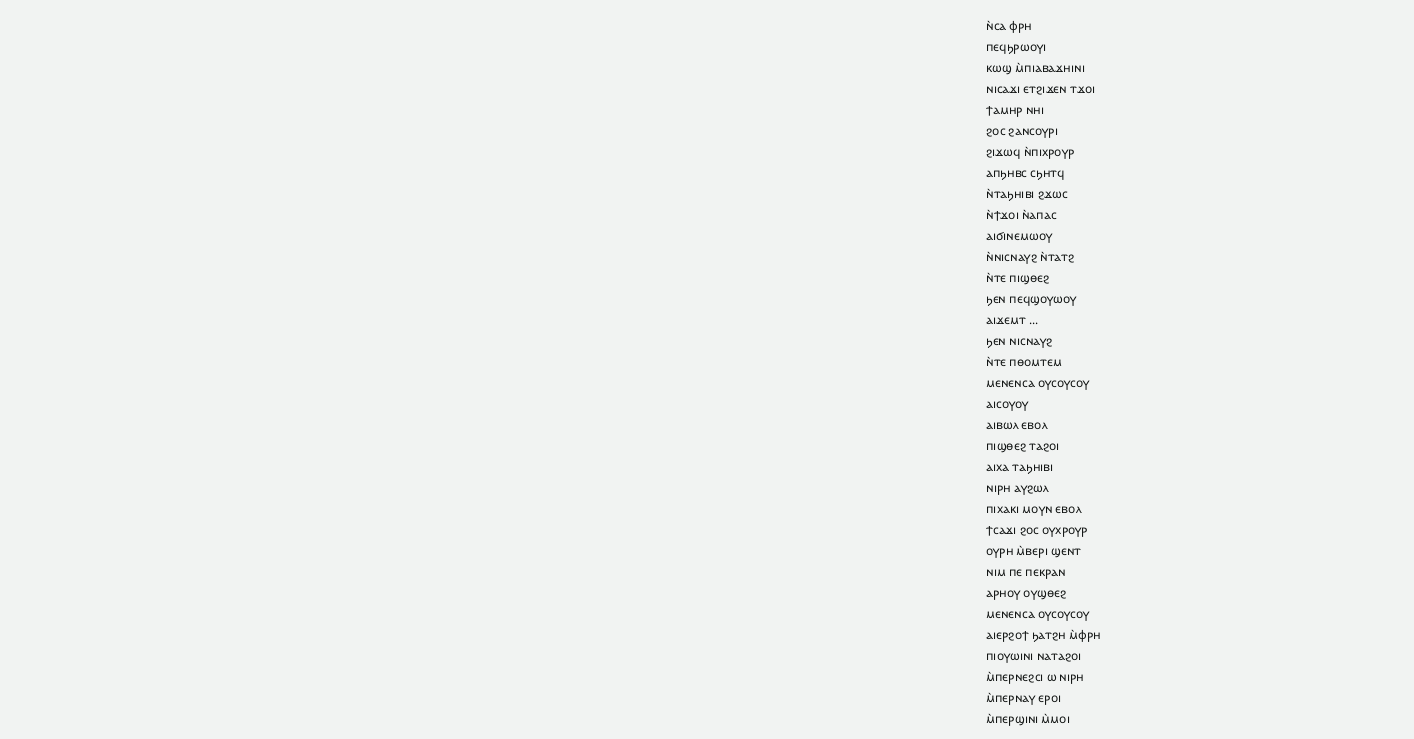ⲛ̀ⲥⲁ ⲫⲣⲏ
ⲡⲉϥϧⲣⲱⲟⲩⲓ
ⲕⲱϣ ⲙ̀ⲡⲓⲁⲃⲁϫⲏⲓⲛⲓ
ⲛⲓⲥⲁϫⲓ ⲉⲧϩⲓϫⲉⲛ ⲧϫⲟⲓ
ϯⲁⲙⲏⲣ ⲛⲏⲓ
ϩⲟⲥ ϩⲁⲛⲥⲟⲩⲣⲓ
ϩⲓϫⲱϥ ⲛ̀ⲡⲓⲭⲣⲟⲩⲣ
ⲁⲡϧⲏⲃⲥ ⲥϧⲏⲧϥ
ⲛ̀ⲧⲁϧⲏⲓⲃⲓ ϩϫⲱⲥ
ⲛ̀ϯϫⲟⲓ ⲛ̀ⲁⲡⲁⲥ
ⲁⲓϭⲓⲛⲉⲙⲱⲟⲩ
ⲛ̀ⲛⲓⲥⲛⲁⲩϩ ⲛ̀ⲧⲁⲧϩ
ⲛ̀ⲧⲉ ⲡⲓϣⲑⲉϩ
ϧⲉⲛ ⲡⲉϥϣⲟⲩⲱⲟⲩ
ⲁⲓϫⲉⲙⲧ ...
ϧⲉⲛ ⲛⲓⲥⲛⲁⲩϩ
ⲛ̀ⲧⲉ ⲡⲑⲟⲙⲧⲉⲙ
ⲙⲉⲛⲉⲛⲥⲁ ⲟⲩⲥⲟⲩⲥⲟⲩ
ⲁⲓⲥⲟⲩⲟⲩ
ⲁⲓⲃⲱⲗ ⲉⲃⲟⲗ
ⲡⲓϣⲑⲉϩ ⲧⲁϩⲟⲓ
ⲁⲓⲭⲁ ⲧⲁϧⲏⲓⲃⲓ
ⲛⲓⲣⲏ ⲁⲩϩⲱⲗ
ⲡⲓⲭⲁⲕⲓ ⲙⲟⲩⲛ ⲉⲃⲟⲗ
ϯⲥⲁϫⲓ ϩⲟⲥ ⲟⲩⲭⲣⲟⲩⲣ
ⲟⲩⲣⲏ ⲙ̀ⲃⲉⲣⲓ ϣⲉⲛⲧ
ⲛⲓⲙ ⲡⲉ ⲡⲉⲕⲣⲁⲛ
ⲁⲣⲏⲟⲩ ⲟⲩϣⲑⲉϩ
ⲙⲉⲛⲉⲛⲥⲁ ⲟⲩⲥⲟⲩⲥⲟⲩ
ⲁⲓⲉⲣϩⲟϯ ϧⲁⲧϩⲏ ⲙ̀ⲫⲣⲏ
ⲡⲓⲟⲩⲱⲓⲛⲓ ⲛⲁⲧⲁϩⲟⲓ
ⲙ̀ⲡⲉⲣⲛⲉϩⲥⲓ ⲱ ⲛⲓⲣⲏ
ⲙ̀ⲡⲉⲣⲛⲁⲩ ⲉⲣⲟⲓ
ⲙ̀ⲡⲉⲣϣⲓⲛⲓ ⲙ̀ⲙⲟⲓ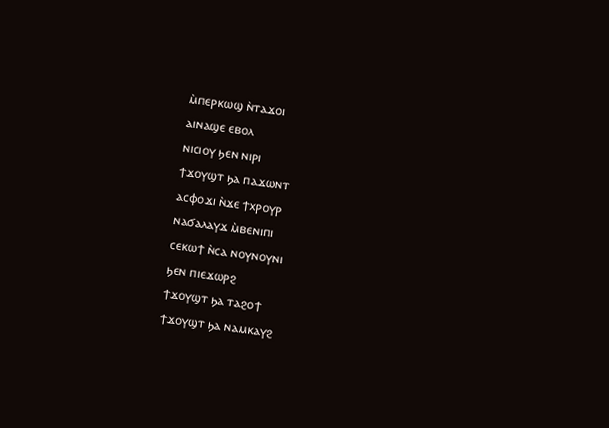ⲙ̀ⲡⲉⲣⲕⲱϣ ⲛ̀ⲧⲁϫⲟⲓ
ⲁⲓⲛⲁϣⲉ ⲉⲃⲟⲗ
ⲛⲓⲥⲓⲟⲩ ϧⲉⲛ ⲛⲓⲣⲓ
ϯϫⲟⲩϣⲧ ϧⲁ ⲡⲁϫⲱⲛⲧ
ⲁⲥⲫⲟϫⲓ ⲛ̀ϫⲉ ϯⲭⲣⲟⲩⲣ
ⲛⲁϭⲁⲗⲁⲩϫ ⲙ̀ⲃⲉⲛⲓⲡⲓ
ⲥⲉⲕⲱϯ ⲛ̀ⲥⲁ ⲛⲟⲩⲛⲟⲩⲛⲓ
ϧⲉⲛ ⲡⲓⲉϫⲱⲣϩ
ϯϫⲟⲩϣⲧ ϧⲁ ⲧⲁϩⲟϯ
ϯϫⲟⲩϣⲧ ϧⲁ ⲛⲁⲙⲕⲁⲩϩ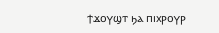ϯϫⲟⲩϣⲧ ϧⲁ ⲡⲓⲭⲣⲟⲩⲣ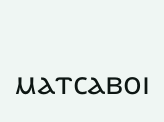ⲙⲁⲧⲥⲁⲃⲟⲓ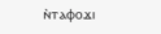ⲛ̀ⲧⲁⲫⲟϫⲓ